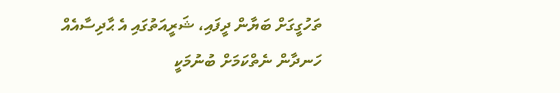ތަހުގީގަށް ބަޔާން ދީފައި، ޝަރީއަތުގައި އެ ޙާދިސާއެއް ހަނދާން ނެތްކަމަށް ބުނުމަކީ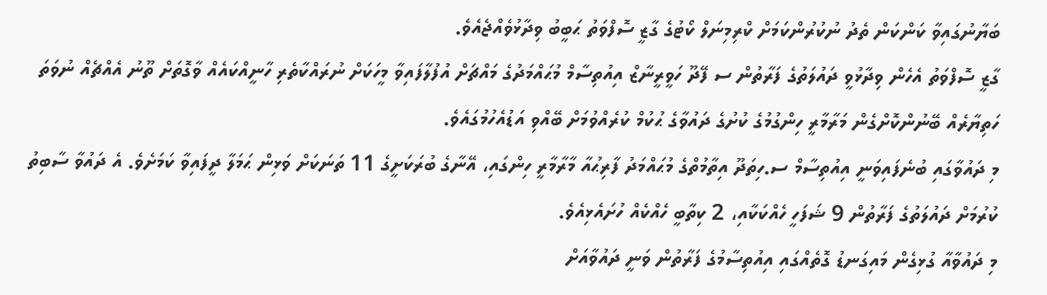ބަޔާނުގައިވާ ކަންކަން ތެދު ނުކުރުންކަމަށް ކްރިމިނަލް ކޯޓުގެ ގާޒީ ސޮފްވަތު ޙަބީބު ވިދާޅުވެއްޖެއެވެ.
ގާޒީ ސޮފްވަތު އެހެން ވިދާޅުވީ ދައުލަތުގެ ފަރާތުން ސ ފޭދޫ ހަވީރީނާޒް އިއުތިސާމް މުޙައްމަދުގެ މައްޗަށް އުފުލާފައިވާ މީހަކަށް ނުރައްކާތެރި ހާނީއްކައެއް ވާގޮތަށް ތޫނު އެއްޗެއް ނުވަތަ ހަތިޔާރެއް ބޭނުންކޮށްގެން މަރާމާރީ ހިންގުމުގެ ކުށުގެ ދައުވާގެ ޙުކުމް ކުރެއްވުމަށް ބޭއްވި އަޑުއެހުމުގައެވެ.
މި ދައުވާގައި ބުނެފައިވަނީ އިއުތިސާމް ސ.ހިތަދޫ އިތާމުތްގެ މުޙައްމަދު ފާރިޙުއާ މާރާމާރީ ހިންގައި، އޭނާގެ ބުރަކަށީގެ 11 ތަނަކަށް ވަޅިން ޙަމަލާ ދީފައިވާ ކަމަށެވެ. އެ ދައުވާ ސާބިތު ކުރުމަށް ދައުލަތުގެ ފަރާތުން 9 ޝަފަހީ ހެއްކަކާއި، 2 ކިތާބީ ހެއްކެއް ހުށައެޅިއެވެ.
މި ދައުވާއާ ގުޅިގެން މައިގަނޑު ގޮތެއްގައި އިއުތިސާމުގެ ފަރާތުން ވަނީ ދައުވާއަށް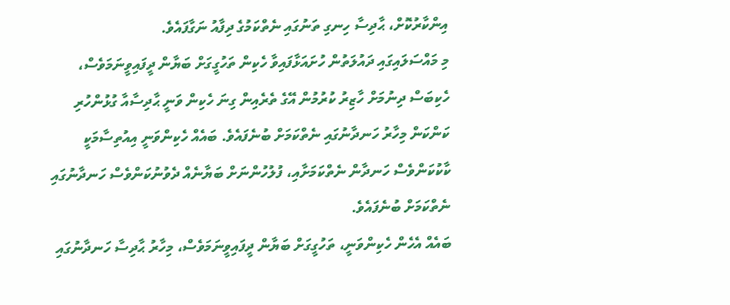އިންކާރުކޮށް، ޙާދިސާ ހިނގި ތަނުގައި ނެތްކަމުގެ ދިފާއު ނަގާފައެވެ.
މި މައްސަލައިގައި ދައުލަތުން ހުށައަޅާފައިވާ ހެކިން ތަހުގީގަށް ބަޔާން ދީފައިވީނަމަވެސް، ހެކިބަސް ދިނުމަށް ހާޒިރު ކުރުމުން އޭގެ ތެރެއިން ގިނަ ހެކިން ވަނީ ޙާދިސާއާ ގުޅުންހުރި ކަންކަން މިހާރު ހަނދާނުގައި ނެތްކަމަށް ބުނެފައެވެ. ބައެއް ހެކިންވަނީ އިއުތިސާމަކީ ކާކުކަންވެސް ހަނދާން ނެތްކަމަށާއި، ފުލުހުންނަށް ބަޔާނެއް ދެވުނުކަންވެސް ހަނދާނުގައި ނެތްކަމަށް ބުނެފައެވެ.
ބައެއް އެހެން ހެކިންވަނީ، ތަހުގީގަށް ބަޔާން ދީފައިވީނަމަވެސް، މިހާރު ޙާދިސާ ހަނދާނުގައި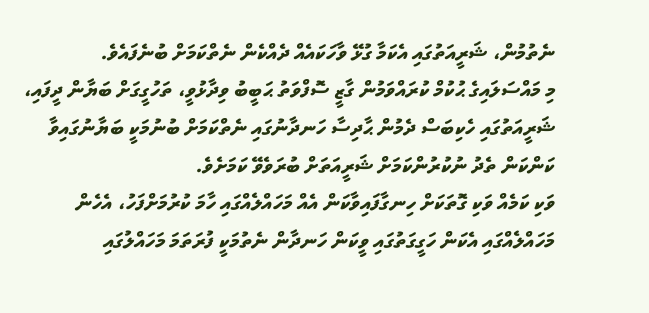ނެތުމުން، ޝަރީއަތުގައި އެކަމާ ގުޅޭ ވާހަކައެއް ދެއްކެން ނެތްކަމަށް ބުނެފައެވެ.
މި މައްސަލައިގެ ޙުކުމް ކުރައްވަމުން ގާޒީ ސޮފްވަތު ޙަބީބު ވިދާޅުވީ، ތަހުގީގަށް ބަޔާން ދީފައި، ޝަރީއަތުގައި ހެކިބަސް ދެމުން ޙާދިސާ ހަނދާނުގައި ނެތްކަމަށް ބުނުމަކީ ބަޔާނުގައިވާ ކަންކަން ތެދު ނުކުރުންކަމަށް ޝަރީއަތަށް ބުރަވެވޭ ކަމަށެވެ.
ވަކި ކަމެއް ވަކި ގޮތަކަށް ހިނގާފައިވާކަން އެއް މަހައްލެއްގައި ހާމަ ކުރުމަށްފަހު، އެހެން މަހައްލެއްގައި އެކަން ހަގީގަތުގައި ވީކަން ހަނދާން ނެތުމަކީ ފުރަތަމަ މަހައްލުގައި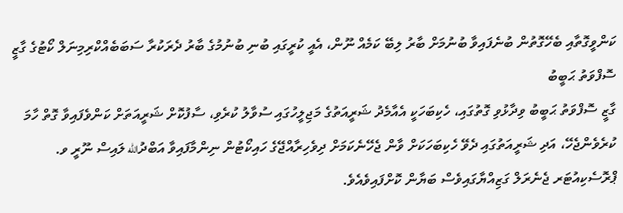ކަންވީގޮތާއި ބެހޭގޮތުން ބުނެފައިވާ ބުނުމަށް ބާރު ލިބޭ ކަމެއް ނޫން، އެއީ ކުރީގައި ބުނި ބުނުމުގެ ބާރު ދެރަކުރާ ސަބަބެއްކްރިމިނަލް ކޯޓުގެ ގާޒީ ސޮފްވަތު ޙަބީބު
ގާޒީ ސޮފްވަތު ޙަބީބު ވިދާޅުވި ގޮތުގައި، ހެކިބަހަކީ އެއާމެދު ޝަރީއަތުގެ މަޖިލީހުގައި ސުވާލު ކުރެވި، ސާފުކޮށް ޝަރީއަތަށް ކަންވެފައިވާ ގޮތް ހާމަ ކުރެވެންޖެހޭ، އަދި ޝަރީއަތުގައި ދެވޭ ހެކިބަހަކަށް ވާން ޖެހޭނެކަމަށް ދިވެހިރާއްޖޭގެ ހައިކޯޓުން ނިންމާފައިވާ އަބްދުالله ލައިސް ނޫރީ ވ. ޕްރޮސެކިއުޓަރ ޖެނެރަލް ގަޒިއްޔާގައިވެސް ބަޔާން ކޮށްފައިވެއެވެ.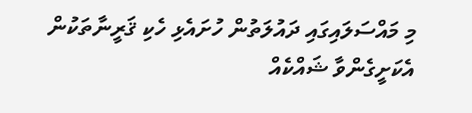މި މައްސަލައިގައި ދައުލަތުން ހުށައެޅި ހެކި ޤަރީނާތަކުން އެކަށީގެންވާ ޝައްކެއް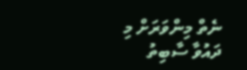ނެތް މިންވަރަށް މި ދައުވާ ސާބިތު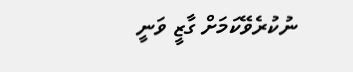ނުކުރެވޭކަމަށް ގާޒީ ވަނީ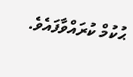ޙުކުމް ކުރައްވާފައެވެ.